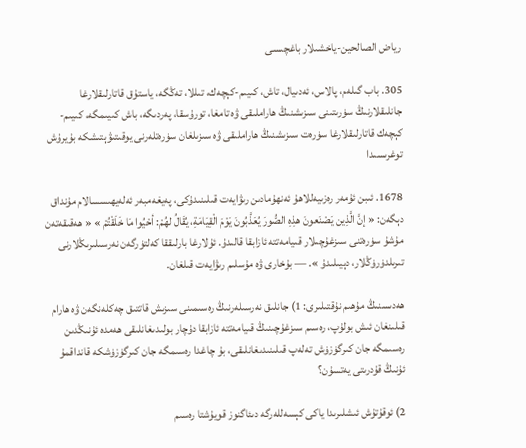رياض الصالحين-ياخشىلار باغچىسى

305. باب گىلەم، پالاس، ئەدىيال، تاش، كىيىم-كېچەك، تىللا، تەڭگە، ياستۇق قاتارلىقلارغا جانلىقلارنىڭ سۈرىتىنى سىزىشنىڭ ھاراملىقى ۋە تامغا، تورۇسقا، پەردىگە، باش كىيىمگە، كىيىم- كېچەك قاتارلىقلارغا سۈرەت سىزىشنىڭ ھاراملىقى ۋە سىزىلغان سۈرەتلەرنى يوقىتىۋېتىشكە بۇيرۇش توغرىسىدا

1678. ئىبن ئۇمەر رەزىيەللاھۇ ئەنھۇمادىن رىۋايەت قىلىنىدۇكى، پەيغەمبەر ئەلەيھىسسالام مۇنداق دېگەن: « إنَّ الَّذِين يَصْنَعونَ هذِهِ الصُّورَ يُعَذَّبُونَ يَوْمَ الْقِيَامَةِ، يُقَالُ لهُمْ: أحْيُوا مَا خَلَقْتُمْ » « ھەقىقەتەن مۇشۇ سۈرەتنى سىزغۇچىلار قىيامەتتە ئازابقا قالىدۇ. ئۇلارغا بارلىققا كەلتۈرگەن نەرسىلىرىڭلارنى تىرىلدۈرۈڭلار، دېيىلىدۇ ». ― بۇخارى ۋە مۇسلىم رىۋايەت قىلغان.

ھەدىسنىڭ مۇھىم نۇقتىلىرى: 1) جانلىق نەرسىلەرنىڭ رەسىمىنى سىزىش قاتتىق چەكلەنگەن ۋە ھارام قىلىنغان ئىش بولۇپ، رەسىم سىزغۇچىنىڭ قىيامەتتە ئازابقا دۇچار بولىدىغانلىقى ھەمدە ئۇنىڭدىن رەسىمگە جان كىرگۈزۈش تەلەپ قىلىنىدىغانلىقى، بۇ چاغدا رەسىمگە جان كىرگۈزۈشكە قانداقمۇ ئۇنىڭ قۇدرىتى يەتسۇن؟

2) ئوقۇتۇش ئىشلىرىدا ياكى كېسەللەرگە دىئاگنوز قويۇشتا رەسىم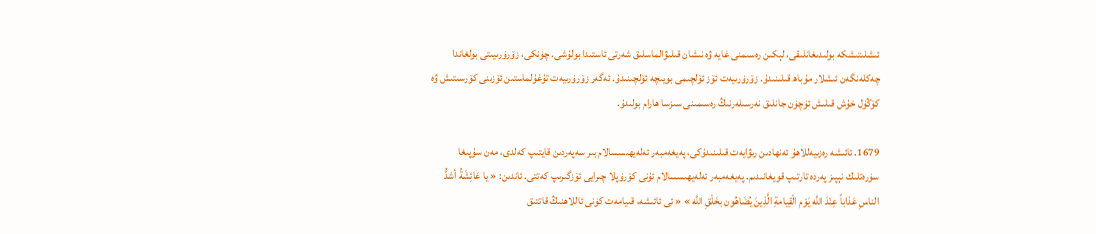ئىشلىتىشكە بولىدىغانلىقى، لېكىن رەسىمنى غايە ۋە نىشان قىلىۋالماسلىق شەرتى ئاستىدا بولۇشى. چۈنكى، زۆرۈرىيىتى بولغاندا چەكلەنگەن ئىشلار مۇباھ قىلىنىدۇ. زۆرۈرىيەت ئۆز ئۆلچىمى بويىچە ئۆلچىنىدۇ. ئەگەر زۆرۈرىيەت تۇغۇلماستىن ئۆزىنى كۆرسىتىش ۋە كۆڭۈل خۇش قىلىش ئۈچۈن جانلىق نەرسىلەرنىڭ رەسىمىنى سىزسا ھارام بولىدۇ.

1679. ئائىشە رەزىيەللاھۇ ئەنھادىن رىۋايەت قىلىنىدۇكى، پەيغەمبەر ئەلەيھىسسالام بىر سەپەردىن قايتىپ كەلدى، مەن سۇپىغا سۈرەتلىك نېپىز پەردە تارتىپ قويغانىدىم. پەيغەمبەر ئەلەيھىسسالام ئۇنى كۆرۈپلا چىرايى ئۆزگىرىپ كەتتى. ئاندىن: « يا عَائِشَةُ أشدُّ الناسِ عَذاباً عِنْدَ اللَّه يَوْم الْقِيامةِ الَّذِينَ يُضَاهُون بخَلْقِ اللَّه » « ئى ئائىشە، قىيامەت كۈنى ئاللاھنىڭ قاتتىق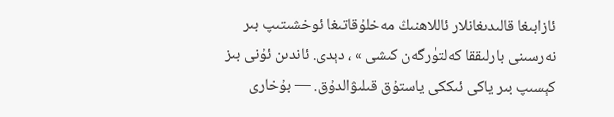ئازابىغا قالىدىغانلار ئاللاھنىڭ مەخلۇقاتىغا ئوخشىتىپ بىر نەرسىنى بارلىققا كەلتۈرگەن كىشى » ، دېدى. ئاندىن ئۇنى بىز كېسىپ بىر ياكى ئىككى ياستۇق قىلىۋالدۇق. ― بۇخارى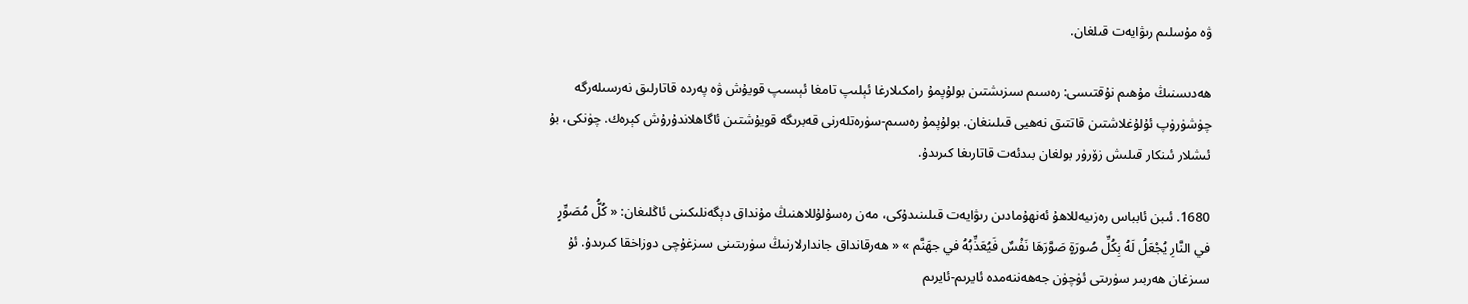ۋە مۇسلىم رىۋايەت قىلغان.

ھەدىسنىڭ مۇھىم نۇقتىسى: رەسىم سىزىشتىن بولۇپمۇ رامكىلارغا ئېلىپ تامغا ئېسىپ قويۇش ۋە پەردە قاتارلىق نەرسىلەرگە چۈشۈرۈپ ئۇلۇغلاشتىن قاتتىق نەھيى قىلىنغان. بولۇپمۇ رەسىم-سۈرەتلەرنى قەبرىگە قويۇشتىن ئاگاھلاندۇرۇش كېرەك. چۈنكى، بۇ ئىشلار ئىنكار قىلىش زۆرۈر بولغان بىدئەت قاتارىغا كىرىدۇ.

1680. ئىبن ئابباس رەزىيەللاھۇ ئەنھۇمادىن رىۋايەت قىلىنىدۇكى، مەن رەسۇلۇللاھنىڭ مۇنداق دېگەنلىكىنى ئاڭلىغان: « كُلُّ مُصَوِّرٍ في النَّارِ يُجْعَلُ لَهُ بِكُلِّ صُورَةٍ صَوَّرَهَا نَفْسٌ فَيُعَذِّبُهُ في جهَنَّم » « ھەرقانداق جاندارلارنىڭ سۈرىتىنى سىزغۇچى دوزاخقا كىرىدۇ. ئۇ سىزغان ھەربىر سۈرىتى ئۈچۈن جەھەننەمدە ئايرىم-ئايرىم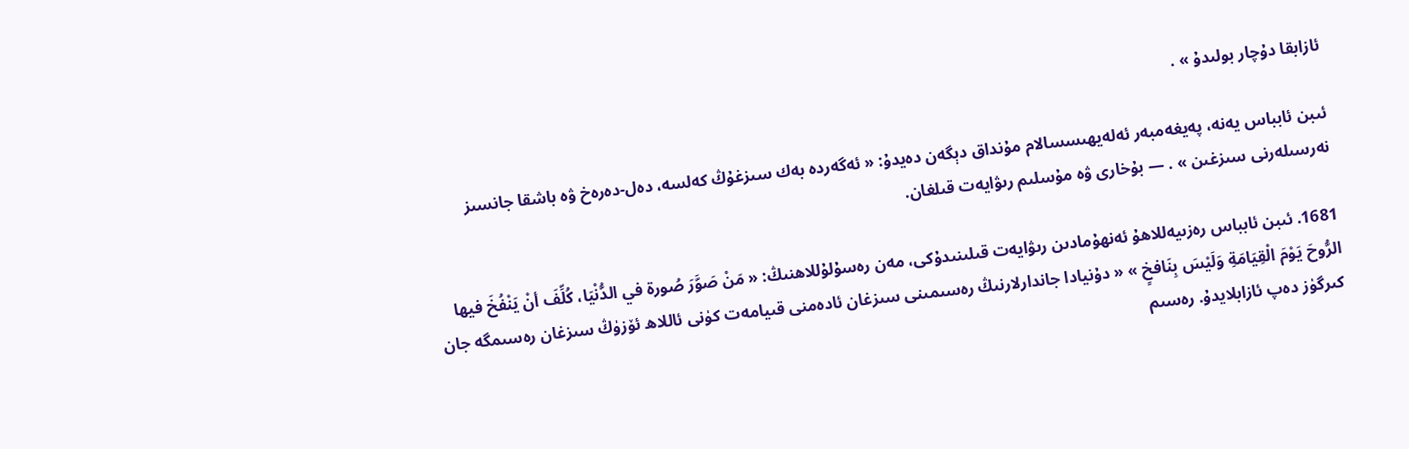ئازابقا دۇچار بولىدۇ » .

ئىبن ئابباس يەنە، پەيغەمبەر ئەلەيھىسسالام مۇنداق دېگەن دەيدۇ: « ئەگەردە بەك سىزغۇڭ كەلسە، دەل-دەرەخ ۋە باشقا جانسىز نەرسىلەرنى سىزغىن » . ― بۇخارى ۋە مۇسلىم رىۋايەت قىلغان.

1681. ئىبن ئابباس رەزىيەللاھۇ ئەنھۇمادىن رىۋايەت قىلىنىدۇكى، مەن رەسۇلۇللاھنىڭ: « مَنْ صَوَّرَ صُورة في الدُّنْيَا، كُلِّفَ أنْ يَنْفُخَ فيها الرُّوحَ يَوْمَ الْقِيَامَةِ وَلَيْسَ بِنَافخٍ » « دۇنيادا جاندارلارنىڭ رەسىمىنى سىزغان ئادەمنى قىيامەت كۈنى ئاللاھ ئۆزۈڭ سىزغان رەسىمگە جان كىرگۈز دەپ ئازابلايدۇ. رەسىم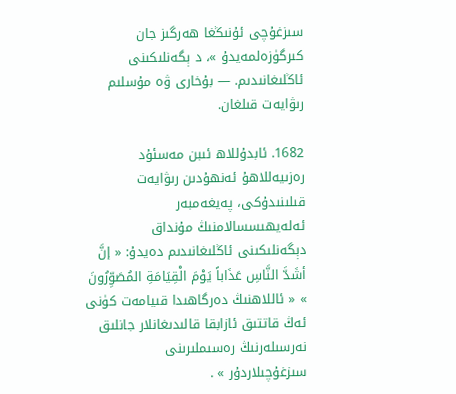سىزغۇچى ئۇنىڭغا ھەرگىز جان كىرگۈزەلمەيدۇ »، د ېگەنلىكىنى ئاڭلىغانىدىم. ― بۇخارى ۋە مۇسلىم رىۋايەت قىلغان.

1682. ئابدۇللاھ ئىبن مەسئۇد رەزىيەللاھۇ ئەنھۇدىن رىۋايەت قىلىنىدۇكى، پەيغەمبەر ئەلەيھىسسالامنىڭ مۇنداق دېگەنلىكىنى ئاڭلىغانىدىم دەيدۇ: « إنَّ أشَدَّ النَّاسِ عَذَاباً يَوْمَ الْقِيَامَةِ المُصَوِّرُونَ » « ئاللاھنىڭ دەرگاھىدا قىيامەت كۈنى ئەڭ قاتتىق ئازابقا قالىدىغانلار جانلىق نەرسىلەرنىڭ رەسىملىرىنى سىزغۇچىلاردۇر » .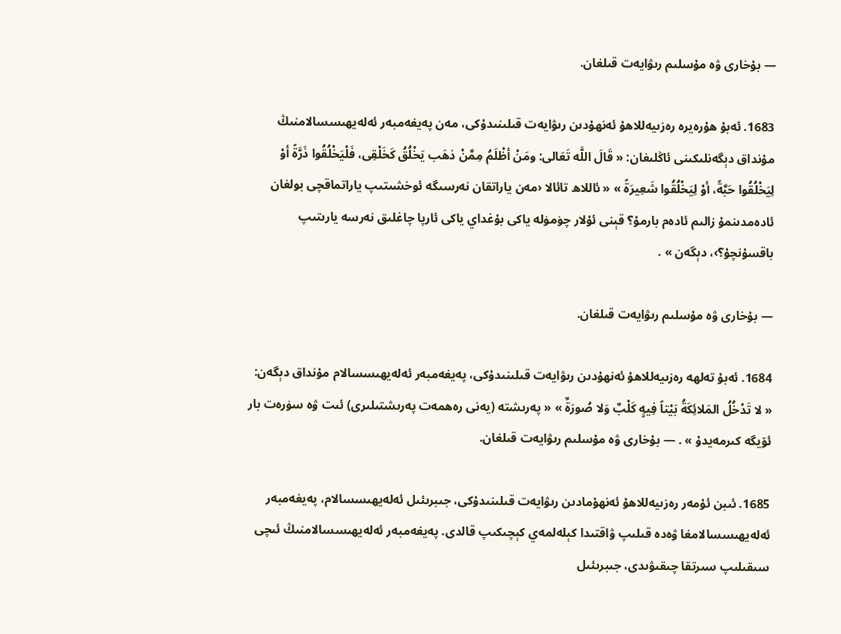― بۇخارى ۋە مۇسلىم رىۋايەت قىلغان.

1683. ئەبۇ ھۇرەيرە رەزىيەللاھۇ ئەنھۇدىن رىۋايەت قىلىنىدۇكى، مەن پەيغەمبەر ئەلەيھىسسالامنىڭ مۇنداق دېگەنلىكىنى ئاڭلىغان: « قَالَ اللَّه تَعَالى: ومَنْ أظْلَمُ مِمَّنْ ذهَب يَخْلُقُ كَخَلْقِى، فَلْيَخْلُقُوا ذَرَّةً أوْ لِيَخْلُقُوا حَبَّةً، أوْ لِيَخْلُقُوا شَعِيرَةً » « ئاللاھ تائالا ‹مەن ياراتقان نەرسىگە ئوخشىتىپ ياراتماقچى بولغان ئادەمدىنمۇ زالىم ئادەم بارمۇ؟ قېنى ئۇلار چۈمۈلە ياكى بۇغداي ياكى ئارپا چاغلىق نەرسە يارىتىپ باقسۇنچۇ؟›، دېگەن » .

― بۇخارى ۋە مۇسلىم رىۋايەت قىلغان.

1684. ئەبۇ تەلھە رەزىيەللاھۇ ئەنھۇدىن رىۋايەت قىلىنىدۇكى، پەيغەمبەر ئەلەيھىسسالام مۇنداق دېگەن: « لا تَدْخُلُ المَلائِكَةُ بَيْتاً فِيهٍِ كَلْبٌ وَلا صُورَةٌ » « پەرىشتە (يەنى رەھمەت پەرىشتىلىرى) ئىت ۋە سۈرەت بار ئۆيگە كىرمەيدۇ » . ― بۇخارى ۋە مۇسلىم رىۋايەت قىلغان.

1685. ئىبن ئۇمەر رەزىيەللاھۇ ئەنھۇمادىن رىۋايەت قىلىنىدۇكى، جىبرىئىل ئەلەيھىسسالام، پەيغەمبەر ئەلەيھىسسالامغا ۋەدە قىلىپ ۋاقتىدا كېلەلمەي كېچىكىپ قالدى. پەيغەمبەر ئەلەيھىسسالامنىڭ ئىچى سىقىلىپ سىرتقا چىقىۋىدى، جىبرىئىل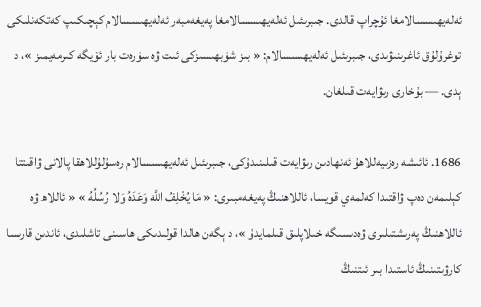ئەلەيھىسسالامغا ئۇچراپ قالدى. جىبرىئىل ئەلەيھىسسالامغا پەيغەمبەر ئەلەيھىسسالام كېچىكىپ كەتكەنلىكى توغرۇلۇق ئاغرىنىۋىدى، جىبرىئىل ئەلەيھىسسالام: « بىز شۈبھىسىزكى ئىت ۋە سۈرەت بار ئۆيگە كىرمەيمىز »، د ېدى. ― بۇخارى رىۋايەت قىلغان.

1686. ئائىشە رەزىيەللاھۇ ئەنھادىن رىۋايەت قىلىنىدۇكى، جىبرىئىل ئەلەيھىسسالام رەسۇلۇللاھقا پالانى ۋاقىتتا كېلىمەن دەپ ۋاقتىدا كەلمەي قويسا، ئاللاھنىڭ پەيغەمبىرى: « مَا يُخْلِفُ اللَّه وَعَدَهُ وَلا رُسُلُهُ » « ئاللاھ ۋە ئاللاھنىڭ پەرىشتىلىرى ۋەدىسىگە خىلاپلىق قىلمايدۇ »، د ېگەن ھالدا قولىدىكى ھاسىنى تاشلىدى، ئاندىن قارىسا كارۋىتىنىڭ ئاستىدا بىر ئىتنىڭ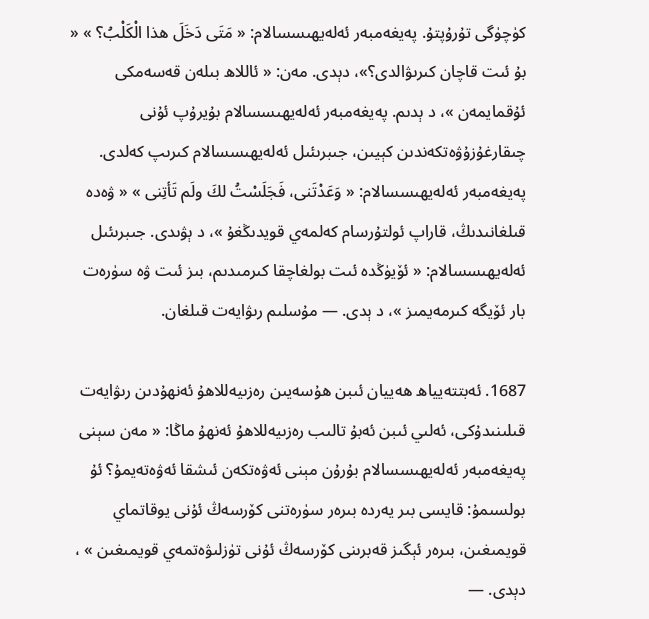كۈچۈگى تۇرۇپتۇ. پەيغەمبەر ئەلەيھىسسالام: « مَتَى دَخَلَ هذا الْكَلْبُ؟ » « بۇ ئىت قاچان كىرىۋالدى؟»، دېدى. مەن: « ئاللاھ بىلەن قەسەمكى ئۇقمايمەن »، د ېدىم. پەيغەمبەر ئەلەيھىسسالام بۇيرۇپ ئۇنى چىقارغۇزۇۋەتكەندىن كېيىن، جىبرىئىل ئەلەيھىسسالام كىرىپ كەلدى. پەيغەمبەر ئەلەيھىسسالام: « وَعَدْتَنى، فَجَلَسْتُ لكَ ولَم تَأتِنى » « ۋەدە قىلغانىدىڭ، قاراپ ئولتۇرسام كەلمەي قويدىڭغۇ »، د ېۋىدى. جىبرىئىل ئەلەيھىسسالام: « ئۆيۈڭدە ئىت بولغاچقا كىرمىدىم، بىز ئىت ۋە سۈرەت بار ئۆيگە كىرمەيمىز »، د ېدى. ― مۇسلىم رىۋايەت قىلغان.

1687. ئەبتتەيياھ ھەييان ئىبن ھۇسەيىن رەزىيەللاھۇ ئەنھۇدىن رىۋايەت قىلىنىدۇكى، ئەلىي ئىبن ئەبۇ تالىب رەزىيەللاھۇ ئەنھۇ ماڭا: « مەن سېنى پەيغەمبەر ئەلەيھىسسالام بۇرۇن مېنى ئەۋەتكەن ئىشقا ئەۋەتەيمۇ؟ ئۇ بولسىمۇ: قايسى بىر يەردە بىرەر سۈرەتنى كۆرسەڭ ئۇنى يوقاتماي قويمىغىن، بىرەر ئېگىز قەبرىنى كۆرسەڭ ئۇنى تۈزلىۋەتمەي قويمىغىن » ، دېدى. ―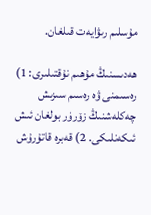مۇسلىم رىۋايەت قىلغان.

ھەدىسنىڭ مۇھىم نۇقتىلىرى: 1) رەسىمنى ۋە رەسىم سىزىش چەكلەشنىڭ زۆرۈر بولغان ئىش ئىكەنلىكى. 2) قەبرە قاتۇرۇش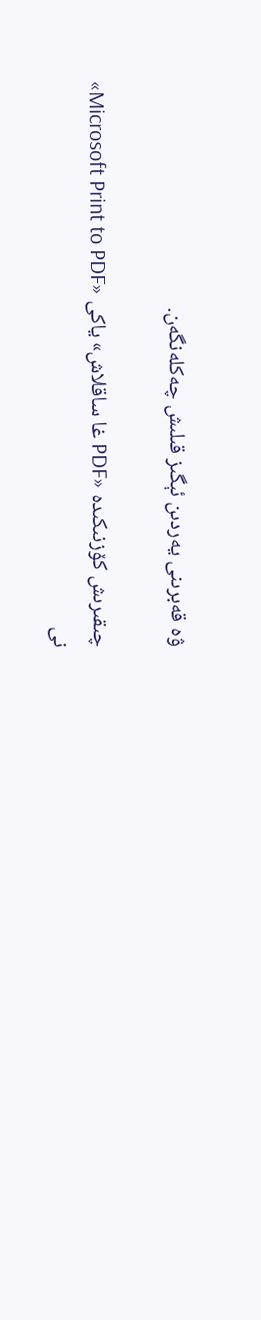ۋە قەبرىنى يەردىن ئېگىز قىلىش چەكلەنگەن.

چىقىرىش كۆزنىكىدە «PDF غا ساقلاش» ياكى «Microsoft Print to PDF» نى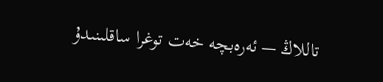تاللاڭ — ئەرەبچە خەت توغرا ساقلىنىدۇ